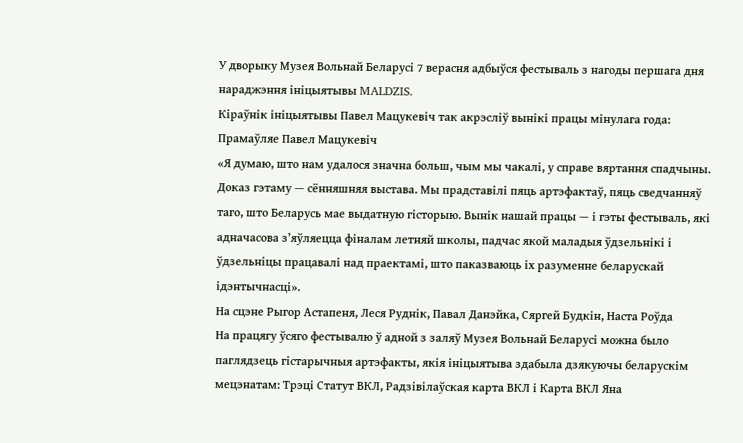У дворыку Музея Вольнай Беларусі 7 верасня адбыўся фестываль з нагоды першага дня нараджэння ініцыятывы MALDZIS.
Кіраўнік ініцыятывы Павел Мацукевіч так акрэсліў вынікі працы мінулага года:
Прамаўляе Павел Мацукевіч
«Я думаю, што нам удалося значна больш, чым мы чакалі, у справе вяртання спадчыны. Доказ гэтаму — сённяшняя выстава. Мы прадставілі пяць артэфактаў, пяць сведчанняў таго, што Беларусь мае выдатную гісторыю. Вынік нашай працы — і гэты фестываль, які адначасова з’яўляецца фіналам летняй школы, падчас якой маладыя ўдзельнікі і ўдзельніцы працавалі над праектамі, што паказваюць іх разуменне беларускай ідэнтычнасці».
На сцэне Рыгор Астапеня, Леся Руднік, Павал Данэйка, Сяргей Будкін, Наста Роўда
На працягу ўсяго фестывалю ў адной з заляў Музея Вольнай Беларусі можна было паглядзець гістарычныя артэфакты, якія ініцыятыва здабыла дзякуючы беларускім мецэнатам: Трэці Статут ВКЛ, Радзівілаўская карта ВКЛ і Карта ВКЛ Яна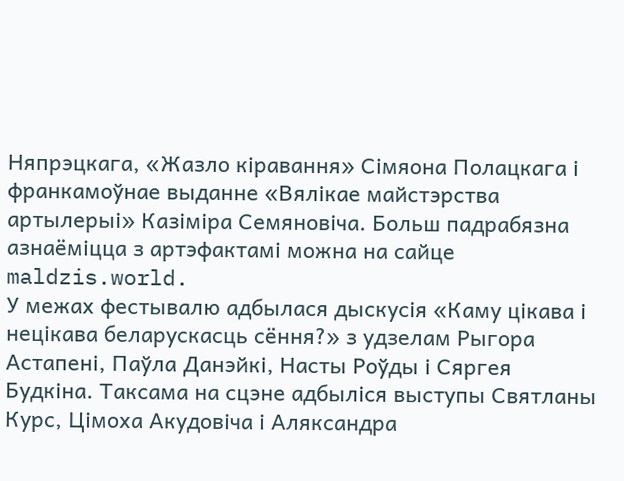Няпрэцкага, «Жазло кіравання» Сімяона Полацкага і франкамоўнае выданне «Вялікае майстэрства артылерыі» Казіміра Семяновіча. Больш падрабязна азнаёміцца з артэфактамі можна на сайце maldzis.world.
У межах фестывалю адбылася дыскусія «Каму цікава і нецікава беларускасць сёння?» з удзелам Рыгора Астапені, Паўла Данэйкі, Насты Роўды і Сяргея Будкіна. Таксама на сцэне адбыліся выступы Святланы Курс, Цімоха Акудовіча і Аляксандра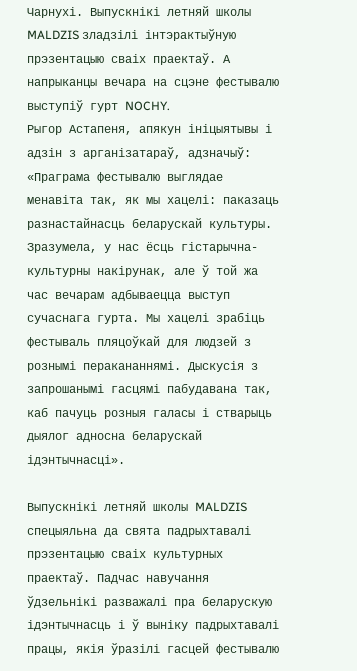Чарнухі. Выпускнікі летняй школы MALDZIS зладзілі інтэрактыўную прэзентацыю сваіх праектаў. А напрыканцы вечара на сцэне фестывалю выступіў гурт NOCHY.
Рыгор Астапеня, апякун ініцыятывы і адзін з арганізатараў, адзначыў:
«Праграма фестывалю выглядае менавіта так, як мы хацелі: паказаць разнастайнасць беларускай культуры. Зразумела, у нас ёсць гістарычна-культурны накірунак, але ў той жа час вечарам адбываецца выступ сучаснага гурта. Мы хацелі зрабіць фестываль пляцоўкай для людзей з рознымі перакананнямі. Дыскусія з запрошанымі гасцямі пабудавана так, каб пачуць розныя галасы і стварыць дыялог адносна беларускай ідэнтычнасці».

Выпускнікі летняй школы MALDZIS спецыяльна да свята падрыхтавалі прэзентацыю сваіх культурных праектаў. Падчас навучання ўдзельнікі разважалі пра беларускую ідэнтычнасць і ў выніку падрыхтавалі працы, якія ўразілі гасцей фестывалю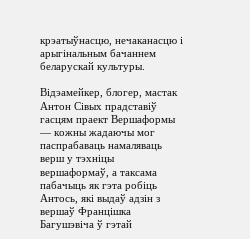крэатыўнасцю, нечаканасцю і арыгінальным бачаннем беларускай культуры.

Відэамейкер, блогер, мастак Антон Сівых прадставіў гасцям праект Вершаформы — кожны жадаючы мог паспрабаваць намаляваць верш у тэхніцы вершаформаў, а таксама пабачыць як гэта робіць Антось, які выдаў адзін з вершаў Францішка Багушэвіча ў гэтай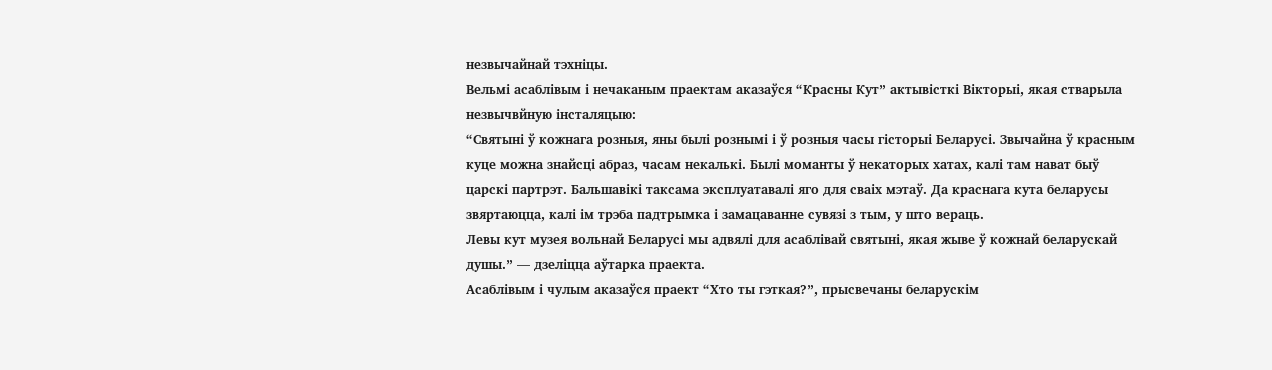незвычайнай тэхніцы.
Вельмі асаблівым і нечаканым праектам аказаўся “Красны Кут” актывісткі Вікторыі, якая стварыла незвычвйную інсталяцыю:
“Святыні ў кожнага розныя, яны былі рознымі і ў розныя часы гісторыі Беларусі. Звычайна ў красным куце можна знайсці абраз, часам некалькі. Былі моманты ў некаторых хатах, калі там нават быў царскі партрэт. Бальшавікі таксама эксплуатавалі яго для сваіх мэтаў. Да краснага кута беларусы звяртаюцца, калі ім трэба падтрымка і замацаванне сувязі з тым, у што вераць.
Левы кут музея вольнай Беларусі мы адвялі для асаблівай святыні, якая жыве ў кожнай беларускай душы.” — дзеліцца аўтарка праекта.
Асаблівым і чулым аказаўся праект “Хто ты гэткая?”, прысвечаны беларускім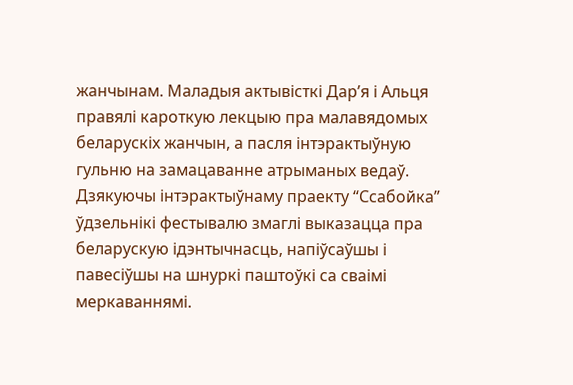жанчынам. Маладыя актывісткі Дар’я і Альця правялі кароткую лекцыю пра малавядомых беларускіх жанчын, а пасля інтэрактыўную гульню на замацаванне атрыманых ведаў.
Дзякуючы інтэрактыўнаму праекту “Ссабойка” ўдзельнікі фестывалю змаглі выказацца пра беларускую ідэнтычнасць, напіўсаўшы і павесіўшы на шнуркі паштоўкі са сваімі меркаваннямі.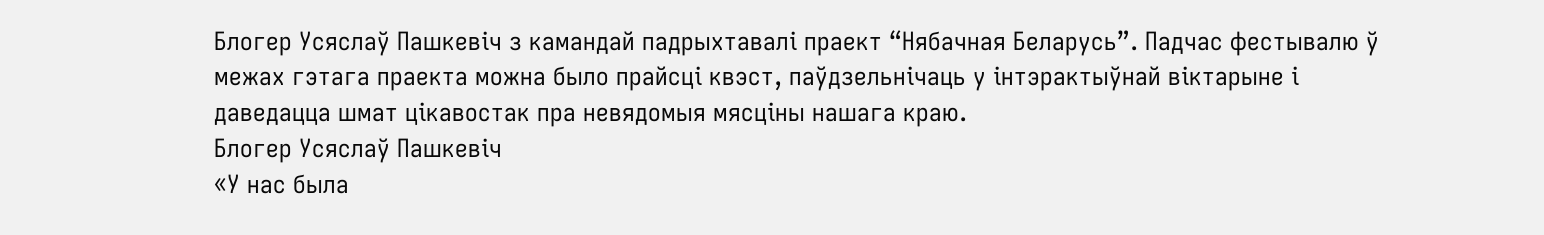Блогер Усяслаў Пашкевіч з камандай падрыхтавалі праект “Нябачная Беларусь”. Падчас фестывалю ў межах гэтага праекта можна было прайсці квэст, паўдзельнічаць у інтэрактыўнай віктарыне і даведацца шмат цікавостак пра невядомыя мясціны нашага краю.
Блогер Усяслаў Пашкевіч
«У нас была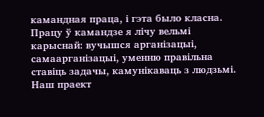камандная праца, і гэта было класна. Працу ў камандзе я лічу вельмі карыснай: вучышся арганізацыі, самаарганізацыі, уменню правільна ставіць задачы, камунікаваць з людзьмі. Наш праект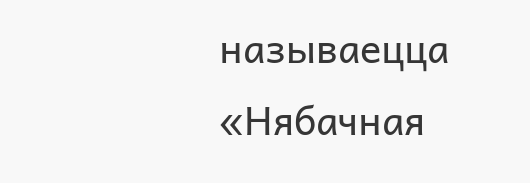называецца «Нябачная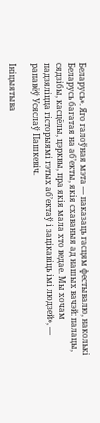Беларусь». Яго галоўная мэта — паказаць гасцям фестывалю, наколькі Беларусь багатая на аб’екты, якія схаваныя ад нашых вачэй: палацы, сядзібы, касцёлы, цэрквы, пра якія мала хто ведае. Мы хочам падзяліцца гісторыямі гэтых аб’ектаў і зацікавіць імі людзей», — рапавёў Усяслаў Пашкевіч.

Ініцыятыва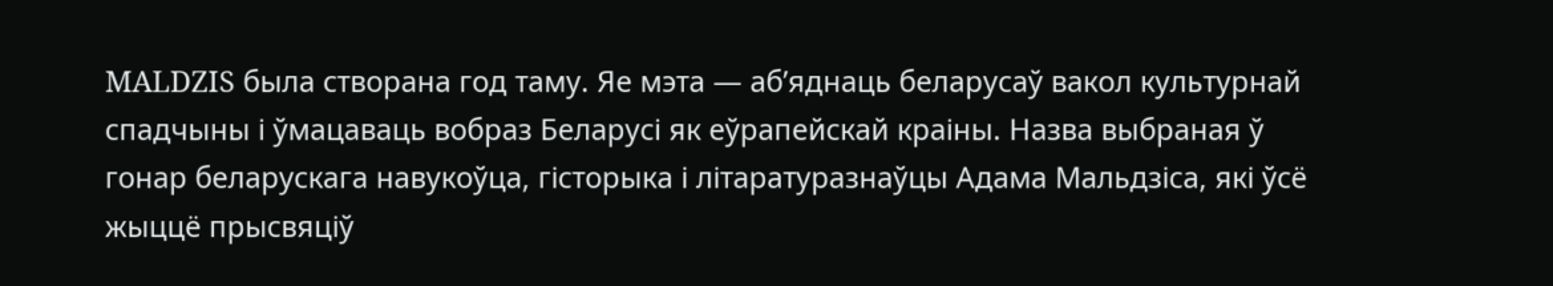MALDZIS была створана год таму. Яе мэта — аб’яднаць беларусаў вакол культурнай спадчыны і ўмацаваць вобраз Беларусі як еўрапейскай краіны. Назва выбраная ў гонар беларускага навукоўца, гісторыка і літаратуразнаўцы Адама Мальдзіса, які ўсё жыццё прысвяціў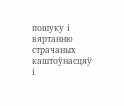пошуку і вяртанню страчаных каштоўнасцяў і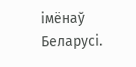імёнаў Беларусі.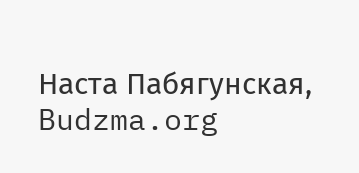Наста Пабягунская, Budzma.org